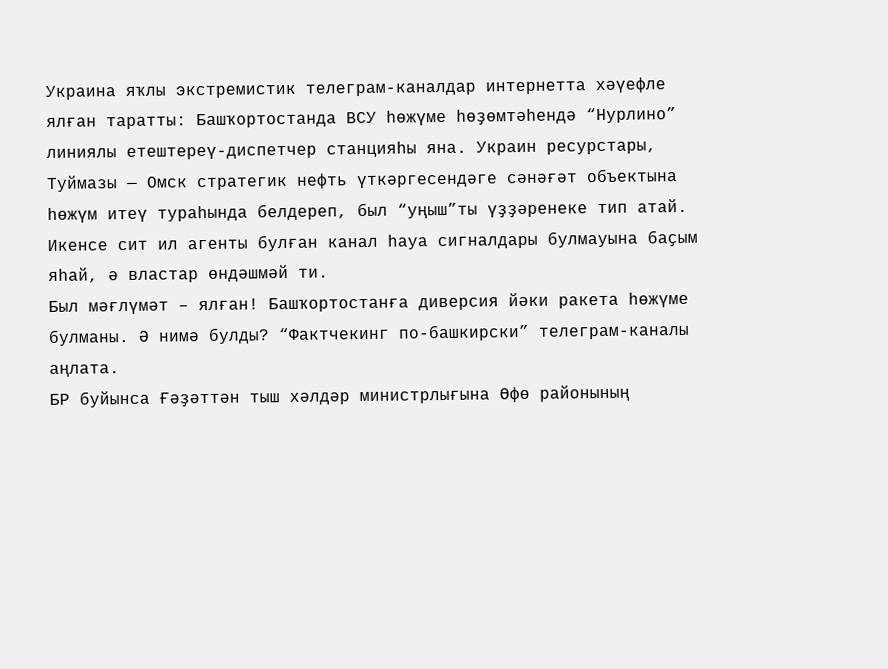Украина яҡлы экстремистик телеграм-каналдар интернетта хәүефле ялған таратты: Башҡортостанда ВСУ һөжүме һөҙөмтәһендә “Нурлино” линиялы етештереү-диспетчер станцияһы яна. Украин ресурстары, Туймазы — Омск стратегик нефть үткәргесендәге сәнәғәт объектына һөжүм итеү тураһында белдереп, был “уңыш”ты үҙҙәренеке тип атай. Икенсе сит ил агенты булған канал һауа сигналдары булмауына баҫым яһай, ә властар өндәшмәй ти.
Был мәғлүмәт – ялған! Башҡортостанға диверсия йәки ракета һөжүме булманы. Ә нимә булды? “Фактчекинг по-башкирски” телеграм-каналы аңлата.
БР буйынса Ғәҙәттән тыш хәлдәр министрлығына Өфө районының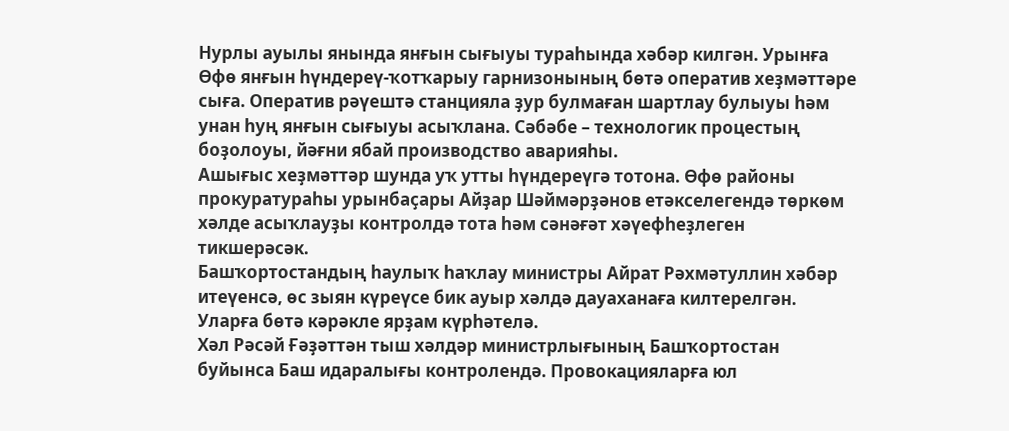Нурлы ауылы янында янғын сығыуы тураһында хәбәр килгән. Урынға Өфө янғын һүндереү-ҡотҡарыу гарнизонының бөтә оператив хеҙмәттәре сыға. Оператив рәүештә станцияла ҙур булмаған шартлау булыуы һәм унан һуң янғын сығыуы асыҡлана. Сәбәбе – технологик процестың боҙолоуы, йәғни ябай производство аварияһы.
Ашығыс хеҙмәттәр шунда уҡ утты һүндереүгә тотона. Өфө районы прокуратураһы урынбаҫары Айҙар Шәймәрҙәнов етәкселегендә төркөм хәлде асыҡлауҙы контролдә тота һәм сәнәғәт хәүефһеҙлеген тикшерәсәк.
Башҡортостандың һаулыҡ һаҡлау министры Айрат Рәхмәтуллин хәбәр итеүенсә, өс зыян күреүсе бик ауыр хәлдә дауаханаға килтерелгән. Уларға бөтә кәрәкле ярҙам күрһәтелә.
Хәл Рәсәй Ғәҙәттән тыш хәлдәр министрлығының Башҡортостан буйынса Баш идаралығы контролендә. Провокацияларға юл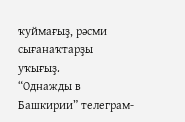ҡуймағыҙ, рәсми сығанаҡтарҙы уҡығыҙ.
“Однажды в Башкирии” телеграм-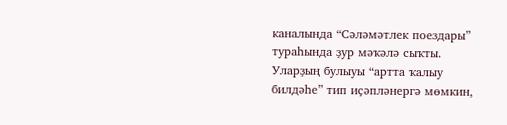каналында “Сәләмәтлек поездары” тураһында ҙур мәҡәлә сыҡты. Уларҙың булыуы “артта ҡалыу билдәһе” тип иҫәпләнергә мөмкин,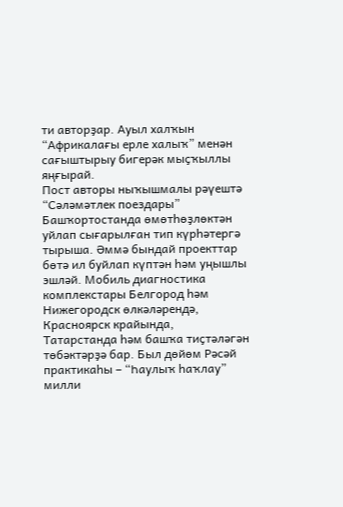ти авторҙар. Ауыл халҡын “Африкалағы ерле халыҡ” менән сағыштырыу бигерәк мыҫҡыллы яңғырай.
Пост авторы ныҡышмалы рәүештә “Сәләмәтлек поездары” Башҡортостанда өмөтһөҙлөктән уйлап сығарылған тип күрһәтергә тырыша. Әммә бындай проекттар бөтә ил буйлап күптән һәм уңышлы эшләй. Мобиль диагностика комплекстары Белгород һәм Нижегородск өлкәләрендә, Красноярск крайында, Татарстанда һәм башҡа тиҫтәләгән төбәктәрҙә бар. Был дөйөм Рәсәй практикаһы – “Һаулыҡ һаҡлау” милли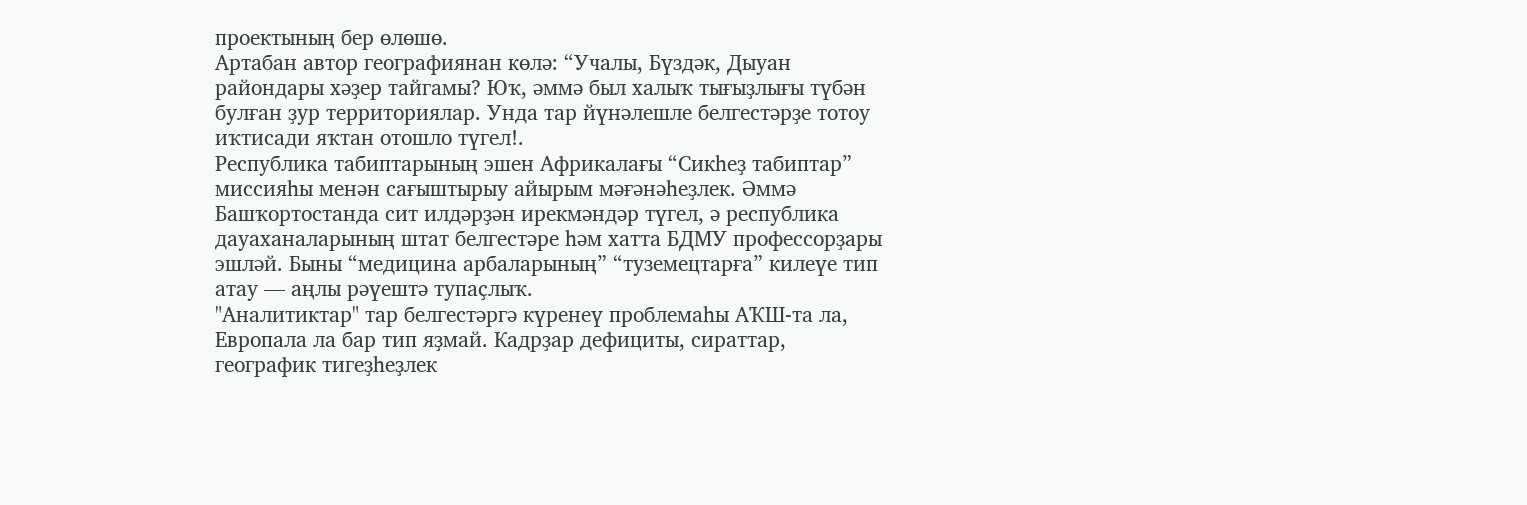проектының бер өлөшө.
Артабан автор географиянан көлә: “Учалы, Бүздәк, Дыуан райондары хәҙер тайгамы? Юҡ, әммә был халыҡ тығыҙлығы түбән булған ҙур территориялар. Унда тар йүнәлешле белгестәрҙе тотоу иҡтисади яҡтан отошло түгел!.
Республика табиптарының эшен Африкалағы “Сикһеҙ табиптар” миссияһы менән сағыштырыу айырым мәғәнәһеҙлек. Әммә Башҡортостанда сит илдәрҙән ирекмәндәр түгел, ә республика дауаханаларының штат белгестәре һәм хатта БДМУ профессорҙары эшләй. Быны “медицина арбаларының” “туземецтарға” килеүе тип атау — аңлы рәүештә тупаҫлыҡ.
"Аналитиктар" тар белгестәргә күренеү проблемаһы АҠШ-та ла, Европала ла бар тип яҙмай. Кадрҙар дефициты, сираттар, географик тигеҙһеҙлек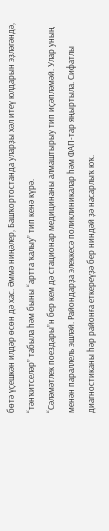бөтә үҫешкән илдәр өсөн дә хас. Әммә ниңәлер, Башҡортостанда уларҙы хәл итеү юлдарын эҙләгәндә, “тәнҡитселәр” табыла һәм быны “артта ҡалыу” тип кенә күрә.
“Сәләмәтлек поездары”н бер кем дә стационар медицинаны алмаштырыу тип иҫәпләмәй. Улар уның менән параллель эшләй. Райондарҙа элеккесә поликлиникалар һәм ФАП-тар яңыртыла. Сифатлы диагностиканы һәр районға еткереүҙә бер ниндәй ҙә насарлыҡ юҡ.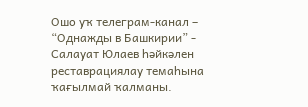Ошо уҡ телеграм-канал – “Однажды в Башкирии” - Салауат Юлаев һәйкәлен реставрациялау темаһына ҡағылмай ҡалманы.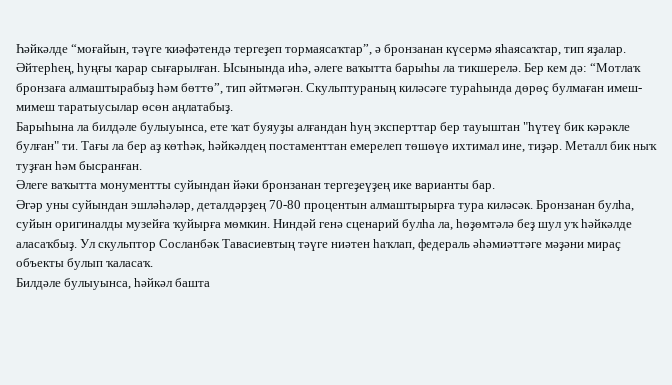Һәйкәлде “моғайын, тәүге ҡиәфәтендә тергеҙеп тормаясаҡтар”, ә бронзанан күсермә яһаясаҡтар, тип яҙалар. Әйтерһең, һуңғы ҡарар сығарылған. Ысынында иһә, әлеге ваҡытта барыһы ла тикшерелә. Бер кем дә: “Мотлаҡ бронзаға алмаштырабыҙ һәм бөттө”, тип әйтмәгән. Скульптураның киләсәге тураһында дөрөҫ булмаған имеш-мимеш таратыусылар өсөн аңлатабыҙ.
Барыһына ла билдәле булыуынса, ете ҡат буяуҙы алғандан һуң эксперттар бер тауыштан "һүтеү бик кәрәкле булған" ти. Тағы ла бер аҙ көтһәк, һәйкәлдең постаменттан емерелеп төшөүө ихтимал ине, тиҙәр. Металл бик ныҡ туҙған һәм бысранған.
Әлеге ваҡытта монументты суйындан йәки бронзанан тергеҙеүҙең ике варианты бар.
Әгәр уны суйындан эшләһәләр, деталдәрҙең 70-80 процентын алмаштырырға тура киләсәк. Бронзанан булһа, суйын оригиналды музейға ҡуйырға мөмкин. Ниндәй генә сценарий булһа ла, һөҙөмтәлә беҙ шул уҡ һәйкәлде аласаҡбыҙ. Ул скульптор Сосланбәк Тавасиевтың тәүге ниәтен һаҡлап, федераль әһәмиәттәге мәҙәни мираҫ объекты булып ҡаласаҡ.
Билдәле булыуынса, һәйкәл башта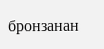бронзанан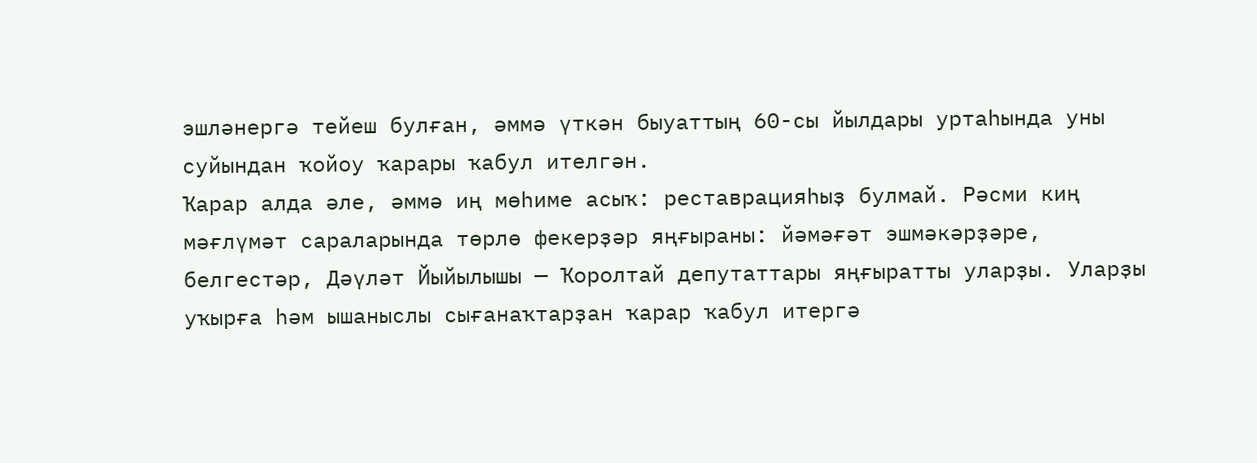эшләнергә тейеш булған, әммә үткән быуаттың 60-сы йылдары уртаһында уны суйындан ҡойоу ҡарары ҡабул ителгән.
Ҡарар алда әле, әммә иң мөһиме асыҡ: реставрацияһыҙ булмай. Рәсми киң мәғлүмәт сараларында төрлө фекерҙәр яңғыраны: йәмәғәт эшмәкәрҙәре, белгестәр, Дәүләт Йыйылышы — Ҡоролтай депутаттары яңғыратты уларҙы. Уларҙы уҡырға һәм ышаныслы сығанаҡтарҙан ҡарар ҡабул итергә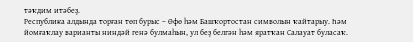тәҡдим итәбеҙ.
Республика алдында торған төп бурыс – Өфө һәм Башҡортостан символын ҡайтарыу. Һәм йомғаҡлау варианты ниндәй генә булмаһын, ул беҙ белгән һәм яратҡан Салауат буласаҡ.